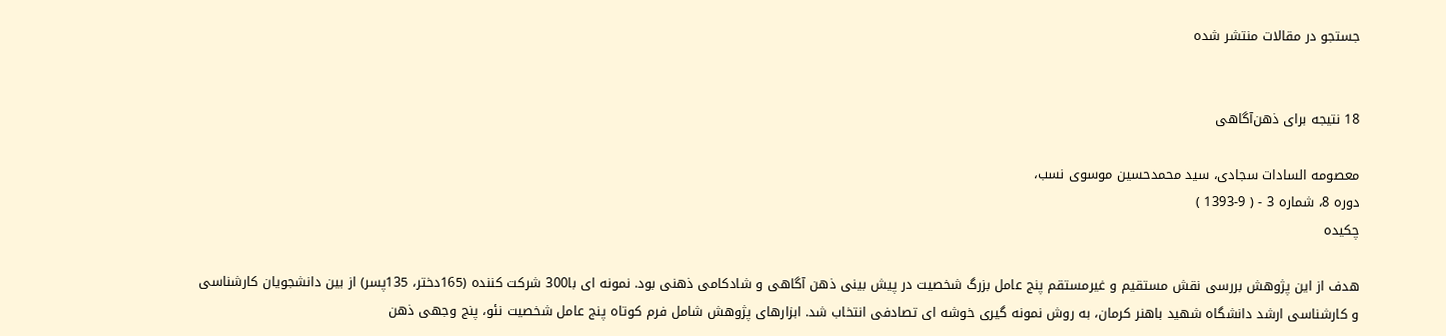جستجو در مقالات منتشر شده


18 نتیجه برای ذهن‌آگاهی

معصومه السادات سجادی، سید محمدحسین موسوی نسب،
دوره 8، شماره 3 - ( 9-1393 )
چکیده

هدف از این پژوهش بررسی نقش مستقیم و غیرمستقم پنج عامل بزرگ شخصیت در پیش بینی ذهن آگاهی و شادکامی ذهنی بود. نمونه ای با300 شرکت کننده (165دختر، 135پسر) از بین دانشجویان کارشناسی و کارشناسی ارشد دانشگاه شهید باهنر کرمان، به روش نمونه گیری خوشه ای تصادفی انتخاب شد. ابزارهای پژوهش شامل فرم کوتاه پنج عامل شخصیت نئو، پنج وجهی ذهن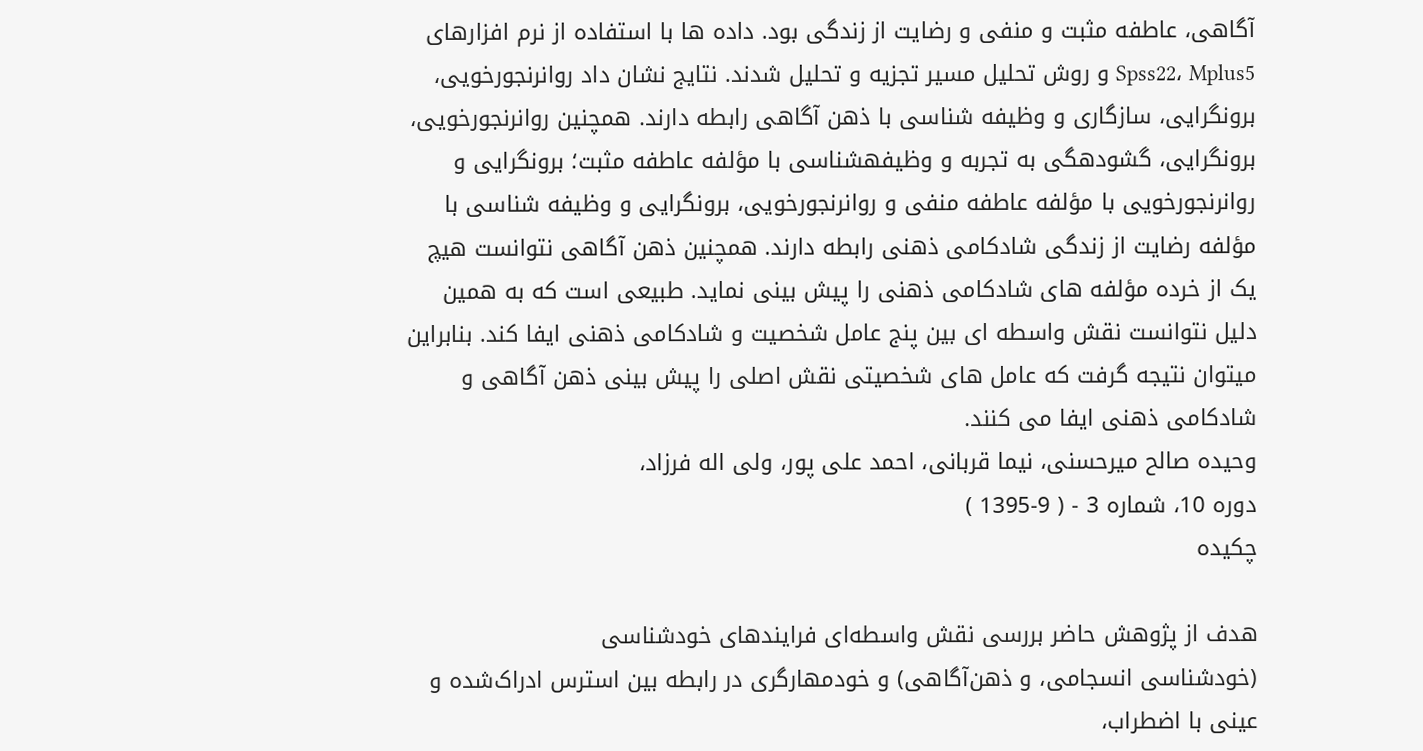آگاهی، عاطفه مثبت و منفی و رضایت از زندگی بود. داده ها با استفاده از نرم افزارهای Spss22، Mplus5 و روش تحلیل مسیر تجزیه و تحلیل شدند. نتایج نشان داد روانرنجورخویی، برونگرایی، سازگاری و وظیفه شناسی با ذهن آگاهی رابطه دارند. همچنین روانرنجورخویی، برونگرایی، گشودهگی به تجربه و وظیفهشناسی با مؤلفه عاطفه مثبت؛ برونگرایی و روانرنجورخویی با مؤلفه عاطفه منفی و روانرنجورخویی، برونگرایی و وظیفه شناسی با مؤلفه رضایت از زندگی شادکامی ذهنی رابطه دارند. همچنین ذهن آگاهی نتوانست هیچ یک از خرده مؤلفه های شادکامی ذهنی را پیش بینی نماید. طبیعی است که به همین دلیل نتوانست نقش واسطه ای بین پنج عامل شخصیت و شادکامی ذهنی ایفا کند. بنابراین میتوان نتیجه گرفت که عامل های شخصیتی نقش اصلی را پیش بینی ذهن آگاهی و شادکامی ذهنی ایفا می کنند.
وحیده صالح میرحسنی، نیما قربانی، احمد علی پور، ولی اله فرزاد،
دوره 10، شماره 3 - ( 9-1395 )
چکیده

هدف از پژوهش حاضر بررسی نقش واسطه‌ای فرایندهای خودشناسی (خودشناسی ‌انسجامی، و ذهن‌آگاهی) و خودمهارگری در رابطه بین استرس ‌ادراک‌شده و عینی با اضطراب،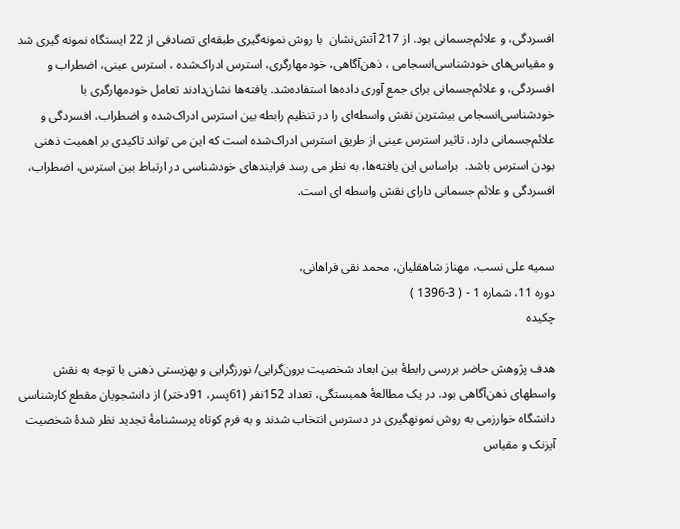افسردگی، و علائم‌جسمانی بود. از 217 آتش‌نشان  با روش نمونه‌گیری طبقه‌ای تصادفی از 22 ایستگاه نمونه گیری شد  و مقیاس‌های خودشناسی‌انسجامی ، ذهن‌آگاهی، خودمهارگری، استرس ادراک‌شده ، استرس عینی، اضطراب و افسردگی، و علائم‌جسمانی برای جمع آوری داده‌ها استفاده‌شد. یافته‌ها نشان‌دادند تعامل خودمهارگری با خودشناسی‌انسجامی بیشترین نقش واسطه‌ای را در تنظیم رابطه بین استرس ادراک‌شده و اضطراب، افسردگی و علائم‌جسمانی دارد. تاثیر استرس عینی از طریق استرس ادراک‌شده است که این می تواند تاکیدی بر اهمیت ذهنی بودن استرس باشد.  براساس این یافته‌ها، به نظر می رسد فرایندهای خودشناسی در ارتباط بین استرس، اضطراب، افسردگی و علائم جسمانی دارای نقش واسطه ای است.


سمیه علی نسب، مهناز شاهقلیان، محمد نقی فراهانی،
دوره 11، شماره 1 - ( 3-1396 )
چکیده

هدف پژوهش حاضر بررسی رابطۀ بین ابعاد شخصیت برون‌گرایی/ نورزگرایی و بهزیستی ذهنی با توجه به نقش واسطهای ذهن‌آگاهی بود. در یک مطالعۀ همبستگی، تعداد 152نفر (61پسر، 91دختر) از دانشجویان مقطع کارشناسی دانشگاه خوارزمی به روش نمونهگیری در دسترس انتخاب شدند و به فرم کوتاه پرسشنامۀ تجدید نظر شدۀ شخصیت آیزنک و مقیاس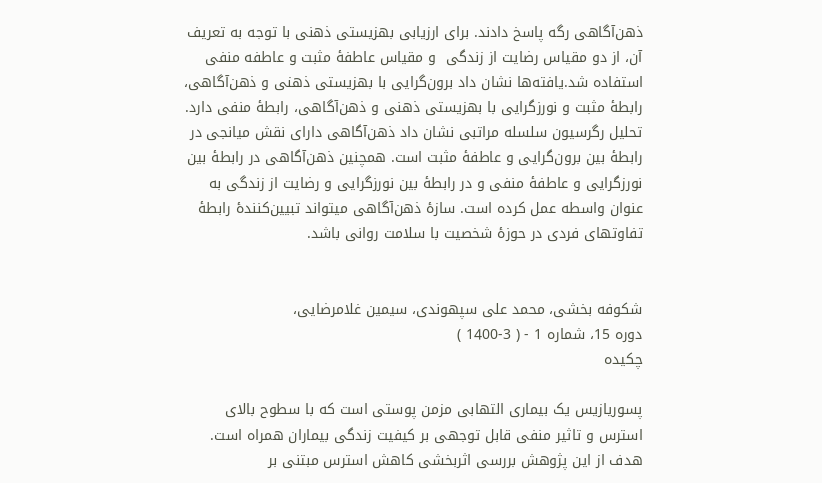ذهن‌آگاهی رگه پاسخ دادند. برای ارزیابی بهزیستی ذهنی با توجه به تعریف آن، از دو مقیاس رضایت از زندگی  و مقیاس عاطفۀ مثبت و عاطفه منفی استفاده شد.یافته‌ها نشان داد برون‌گرایی با بهزیستی ذهنی و ذهن‌آگاهی، رابطۀ مثبت و نورزگرایی با بهزیستی ذهنی و ذهن‌آگاهی، رابطۀ منفی دارد. تحلیل رگرسیون سلسله مراتبی نشان داد ذهن‌آگاهی دارای نقش میانجی در رابطۀ بین برون‌گرایی و عاطفۀ مثبت است. همچنین ذهن‌آگاهی در رابطۀ بین نورزگرایی و عاطفۀ منفی و در رابطۀ بین نورزگرایی و رضایت از زندگی به عنوان واسطه عمل کرده است. سازۀ ذهن‌آگاهی میتواند تبیین‌کنندۀ رابطۀ تفاوتهای فردی در حوزۀ شخصیت با سلامت روانی باشد.


شکوفه بخشی، محمد علی سپهوندی، سیمین غلامرضایی،
دوره 15، شماره 1 - ( 3-1400 )
چکیده

پسوریازیس یک بیماری التهابی مزمن پوستی است که با سطوح بالای استرس و تاثیر منفی قابل توجهی بر کیفیت زندگی بیماران همراه است. هدف از این پژوهش بررسی اثربخشی کاهش استرس مبتنی بر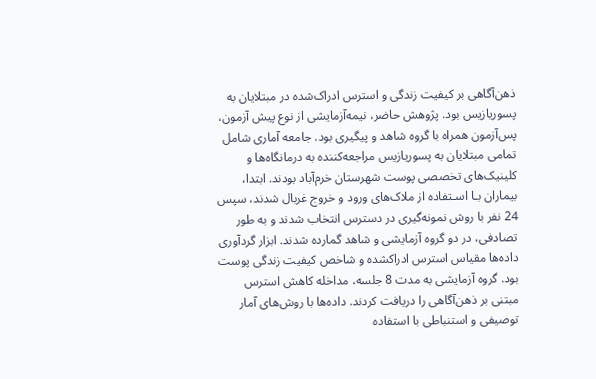ذهن‌آگاهی بر کیفیت زندگی و استرس ادراک‌شده در مبتلایان به پسوریازیس بود. پژوهش حاضر، نیمه‌آزمایشی از نوع پیش آزمون، پس‌آزمون همراه با گروه شاهد و پیگیری بود. جامعه آماری شامل تمامی مبتلایان به پسوریازیس مراجعه‌کننده به درمانگاه‌ها و کلینیک‌های تخصصی پوست شهرستان خرم‌آباد بودند. ابتدا، بیماران بـا اسـتفاده از ملاک‌های ورود و خروج غربال شدند، سپس 24 نفر با روش نمونه‌گیری در دسترس انتخاب شدند و به طور تصادفی، در دو گروه آزمایشی و شاهد گمارده شدند. ابزار گردآوری داده‌ها مقیاس استرس ادراکشده و شاخص کیفیت زندگی پوست بود. گروه آزمایشی به مدت 8 جلسه، مداخله کاهش استرس مبتنی بر ذهن‌آگاهی را دریافت کردند. داده‌ها با روش‌های آمار توصیفی و استنباطی با استفاده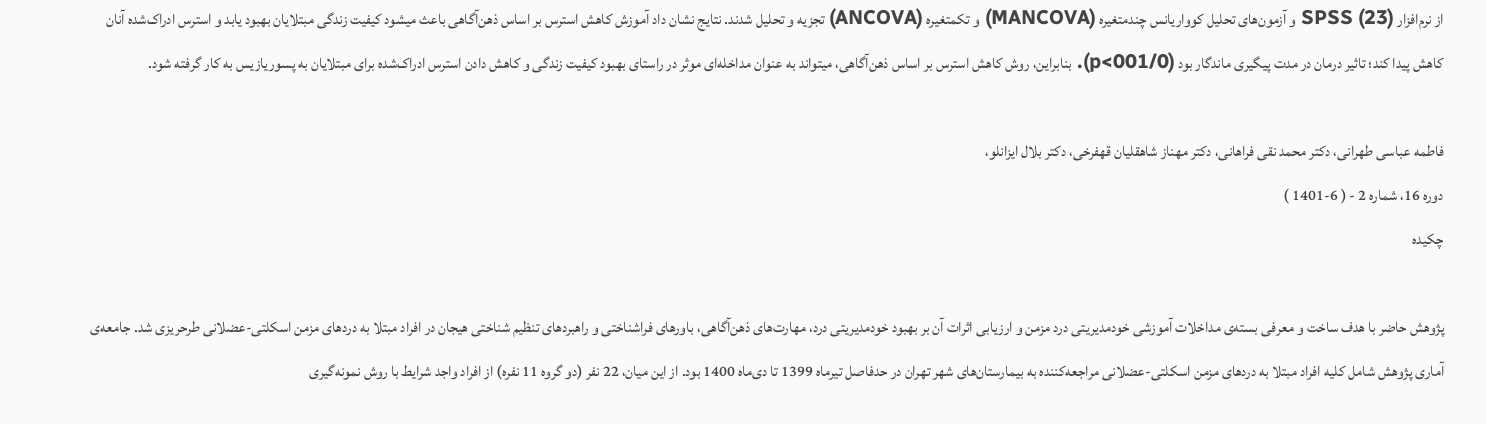از نرم‌افزار SPSS (23) و آزمون‌های تحلیل کوواریانس چندمتغیره (MANCOVA) و تکمتغیره (ANCOVA) تجزیه ‌و تحلیل شدند. نتایج نشان داد آموزش کاهش استرس بر اساس ذهن‌آگاهی باعث میشود کیفیت زندگی مبتلایان بهبود یابد و استرس ادراک‌شده آنان کاهش پیدا کند؛ تاثیر درمان در مدت پیگیری ماندگار بود (001/0>p). بنابراین، روش کاهش استرس بر اساس ذهن‌آگاهی، میتواند به عنوان مداخله‌ای موثر در راستای بهبود کیفیت زندگی و کاهش دادن استرس ادراک‌شده برای مبتلایان به پسوریازیس به کار گرفته شود.

فاطمه عباسی طهرانی، دکتر محمد نقی فراهانی، دکتر مهناز شاهقلیان قهفرخی، دکتر بلال ایزانلو،
دوره 16، شماره 2 - ( 6-1401 )
چکیده

پژوهش حاضر با هدف ساخت و معرفی بسته‌ی مداخلات آموزشی خودمدیریتی درد مزمن و ارزیابی اثرات آن بر بهبود خودمدیریتی درد، مهارت‌های ذهن‌آگاهی، باورهای فراشناختی و راهبردهای تنظیم شناختی هیجان در افراد مبتلا به دردهای مزمن اسکلتی-عضلانی طرحریزی شد. جامعه‌ی آماری پژوهش شامل کلیه افراد مبتلا به دردهای مزمن اسکلتی-عضلانی مراجعه‌کننده به بیمارستان‌های شهر تهران در حدفاصل تیرماه 1399 تا دی‌ماه 1400 بود. از این میان، 22 نفر (دو گروه 11 نفره) از افراد واجد شرایط با روش نمونه‌گیری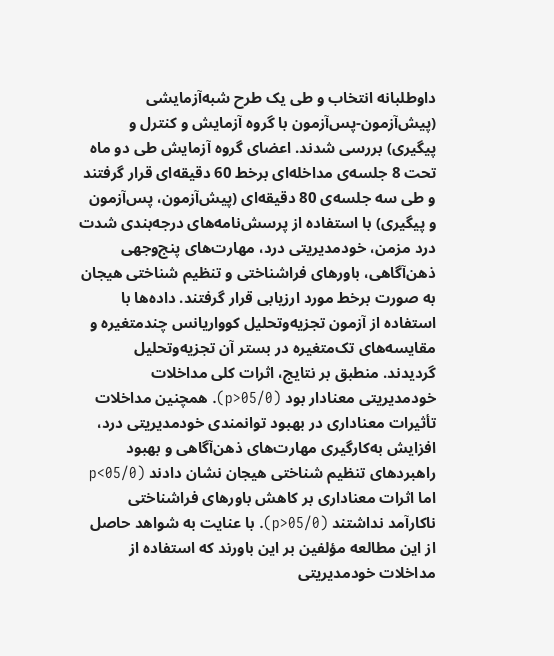داوطلبانه انتخاب و طی یک طرح شبه‌آزمایشی (پیش‌آزمون-پس‌آزمون با گروه آزمایش و کنترل و پیگیری) بررسی شدند. اعضای گروه آزمایش طی دو ماه تحت 8 جلسه‌ی مداخله‌ای برخط 60 دقیقه‌ای قرار گرفتند و طی سه جلسه‌ی 80 دقیقه‌ای (پیش‌آزمون، پس‌آزمون و پیگیری) با استفاده از پرسش‌نامه‌های درجه‌بندی شدت درد مزمن، خودمدیریتی درد، مهارت‌های پنج‌وجهی ذهن‌آگاهی، باورهای فراشناختی و تنظیم شناختی هیجان به صورت برخط مورد ارزیابی قرار گرفتند. داده‌ها با استفاده از آزمون تجزیه‌وتحلیل کوواریانس چندمتغیره و مقایسه‌های تک‌متغیره در بستر آن تجزیه‌و‌تحلیل گردیدند. منطبق بر نتایج، اثرات کلی مداخلات خودمدیریتی معنادار بود (05/0<p). همچنین مداخلات تأثیرات معناداری در بهبود توانمندی خودمدیریتی درد، افزایش به‌کارگیری مهارت‌های ذهن‌آگاهی و بهبود راهبردهای تنظیم شناختی هیجان نشان دادند (05/0>p اما اثرات معناداری بر کاهش باورهای فراشناختی ناکارآمد نداشتند (05/0<p). با عنایت به شواهد حاصل از این مطالعه مؤلفین بر این باورند که استفاده از مداخلات خودمدیریتی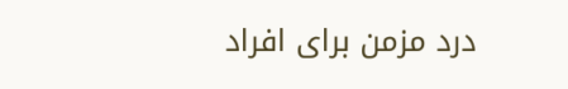درد مزمن برای افراد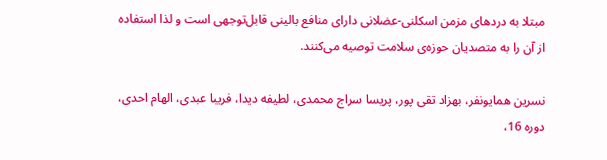مبتلا به دردهای مزمن اسکلنی-عضلانی دارای منافع بالینی قابل‌توجهی است و لذا استفاده از آن را به متصدیان حوزه‌ی سلامت توصیه می‌کنند.

نسرین همایونفر، بهزاد تقی پور، پریسا سراج محمدی، لطیفه دیدا، فریبا عبدی، الهام احدی،
دوره 16،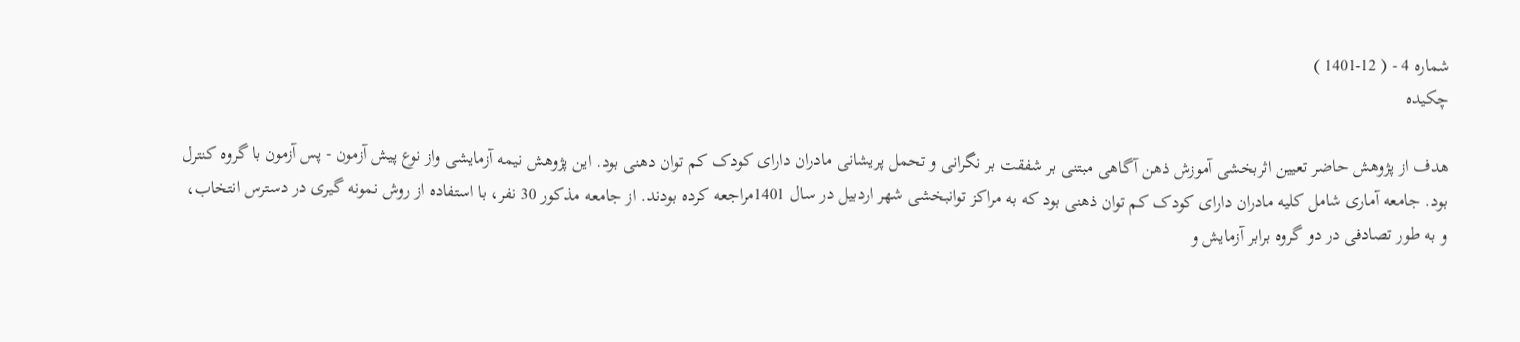شماره 4 - ( 12-1401 )
چکیده

هدف از پژوهش حاضر تعیین اثربخشی آموزش ذهن آگاهی مبتنی بر شفقت بر نگرانی و تحمل پریشانی مادران دارای کودک کم توان دهنی بود. این پژوهش نیمه آزمایشی واز نوع پیش آزمون - پس آزمون با گروه کنترل بود. جامعه آماری شامل کلیه مادران دارای کودک کم توان ذهنی بود که به مراکز توانبخشی شهر اردبیل در سال 1401مراجعه کرده بودند. از جامعه مذکور 30 نفر، با استفاده از روش نمونه گیری در دسترس انتخاب، و به طور تصادفی در دو گروه برابر آزمایش و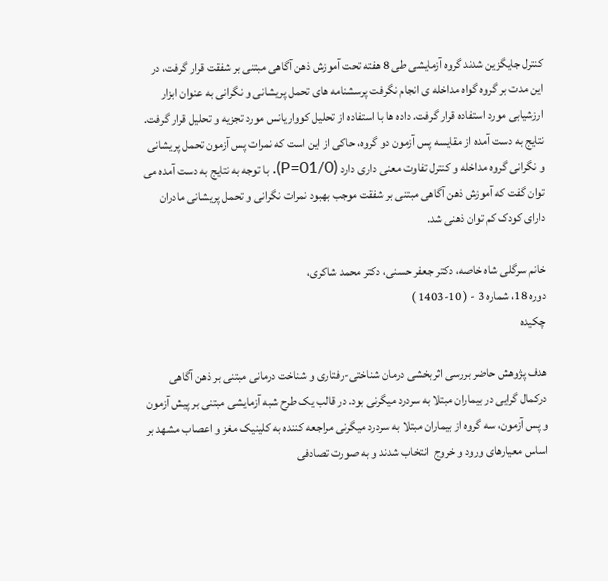کنترل جایگزین شدند گروه آزمایشی طی 8 هفته تحت آموزش ذهن آگاهی مبتنی بر شفقت قرار گرفت، در این مدت بر گروه گواه مداخله ی انجام نگرفت پرسشنامه های تحمل پریشانی و نگرانی به عنوان ابزار ارزشیابی مورد استفاده قرار گرفت. داده ها با استفاده از تحلیل کوواریانس مورد تجزیه و تحلیل قرار گرفت. نتایج به دست آمده از مقایسه پس آزمون دو گروه، حاکی از این است که نمرات پس آزمون تحمل پریشانی و نگرانی گروه مداخله و کنترل تفاوت معنی داری دارد (01/0=P). با توجه به نتایج به دست آمده می توان گفت که آموزش ذهن آگاهی مبتنی بر شفقت موجب بهبود نمرات نگرانی و تحمل پریشانی مادران دارای کودک کم توان ذهنی شد.

خانم سرگلی شاه خاصه، دکتر جعفر حسنی، دکتر محمد شاکری،
دوره 18، شماره 3 - ( 10-1403 )
چکیده

هدف پژوهش حاضر بررسی اثربخشی درمان شناختی-رفتاری و شناخت درمانی مبتنی بر ذهن آگاهی  درکمال گرایی در بیماران مبتلا به سردرد میگرنی بود. در قالب یک طرح شبه آزمایشی مبتنی بر پیش آزمون و پس آزمون، سه گروه از بیماران مبتلا به سردرد میگرنی مراجعه کننده به کلینیک مغز و اعصاب مشهد بر اساس معیارهای ورود و خروج  انتخاب شدند و به صورت تصادفی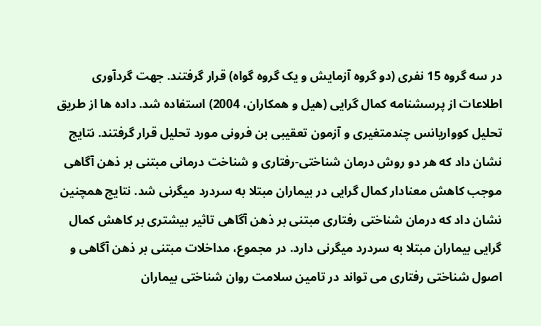در سه گروه 15 نفری (دو گروه آزمایش و یک گروه گواه) قرار گرفتند. جهت گردآوری اطلاعات از پرسشنامه کمال گرایی (هیل و همکاران، 2004) استفاده شد. داده ها از طریق تحلیل کوواریانس چندمتغیری و آزمون تعقیبی بن فرونی مورد تحلیل قرار گرفتند. نتایج نشان داد که هر دو روش درمان شناختی-رفتاری و شناخت درمانی مبتنی بر ذهن آگاهی موجب کاهش معنادار کمال گرایی در بیماران مبتلا به سردرد میگرنی شد. نتایج همچنین نشان داد که درمان شناختی رفتاری مبتنی بر ذهن آگاهی تاثیر بیشتری بر کاهش کمال گرایی بیماران مبتلا به سردرد میگرنی دارد. در مجموع، مداخلات مبتنی بر ذهن آگاهی و اصول شناختی رفتاری می تواند در تامین سلامت روان شناختی بیماران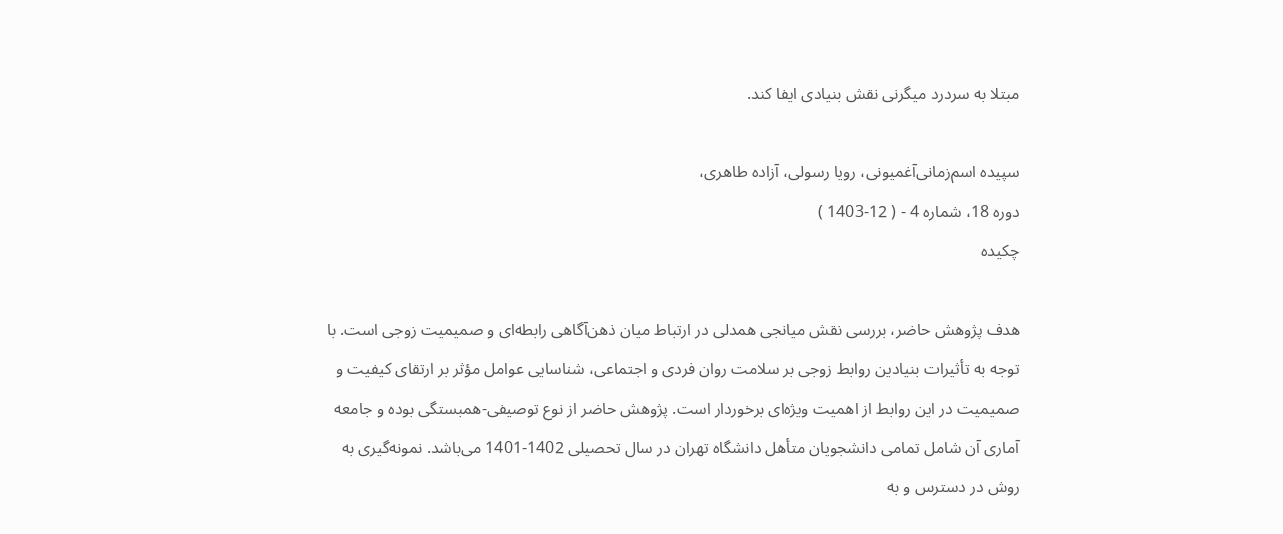مبتلا به سردرد میگرنی نقش بنیادی ایفا کند.

سپیده اسم‌زمانی‌آغمیونی، رویا رسولی، آزاده طاهری،
دوره 18، شماره 4 - ( 12-1403 )
چکیده

هدف پژوهش حاضر، بررسی نقش میانجی همدلی در ارتباط میان ذهن‌آگاهی رابطه‌ای و صمیمیت زوجی است. با توجه به تأثیرات بنیادین روابط زوجی بر سلامت روان فردی و اجتماعی، شناسایی عوامل مؤثر بر ارتقای کیفیت و صمیمیت در این روابط از اهمیت ویژه‌ای برخوردار است. پژوهش حاضر از نوع توصیفی-همبستگی بوده و جامعه آماری آن شامل تمامی دانشجویان متأهل دانشگاه تهران در سال تحصیلی 1402-1401 می‌باشد. نمونه‌گیری به روش در دسترس و به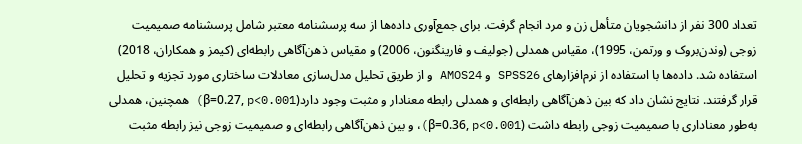تعداد 300 نفر از دانشجویان متأهل زن و مرد انجام گرفت. برای جمع‌آوری داده‌ها از سه پرسشنامه معتبر شامل پرسشنامه صمیمیت زوجی (وندن‌بروک و ورتمن، 1995)، مقیاس همدلی (جولیف و فارینگنون، 2006) و مقیاس ذهن‌آگاهی رابطه‌ای (کیمز و همکاران، 2018) استفاده شد. داده‌ها با استفاده از نرم‌افزارهای SPSS26 و AMOS24 و از طریق تحلیل مدل‌سازی معادلات ساختاری مورد تجزیه و تحلیل قرار گرفتند. نتایج نشان داد که بین ذهن‌آگاهی رابطه‌ای و همدلی رابطه معنادار و مثبت وجود دارد(β=0.27, p<0.001) همچنین، همدلی به‌طور معناداری با صمیمیت زوجی رابطه داشت (β=0.36, p<0.001)، و بین ذهن‌آگاهی رابطه‌ای و صمیمیت زوجی نیز رابطه مثبت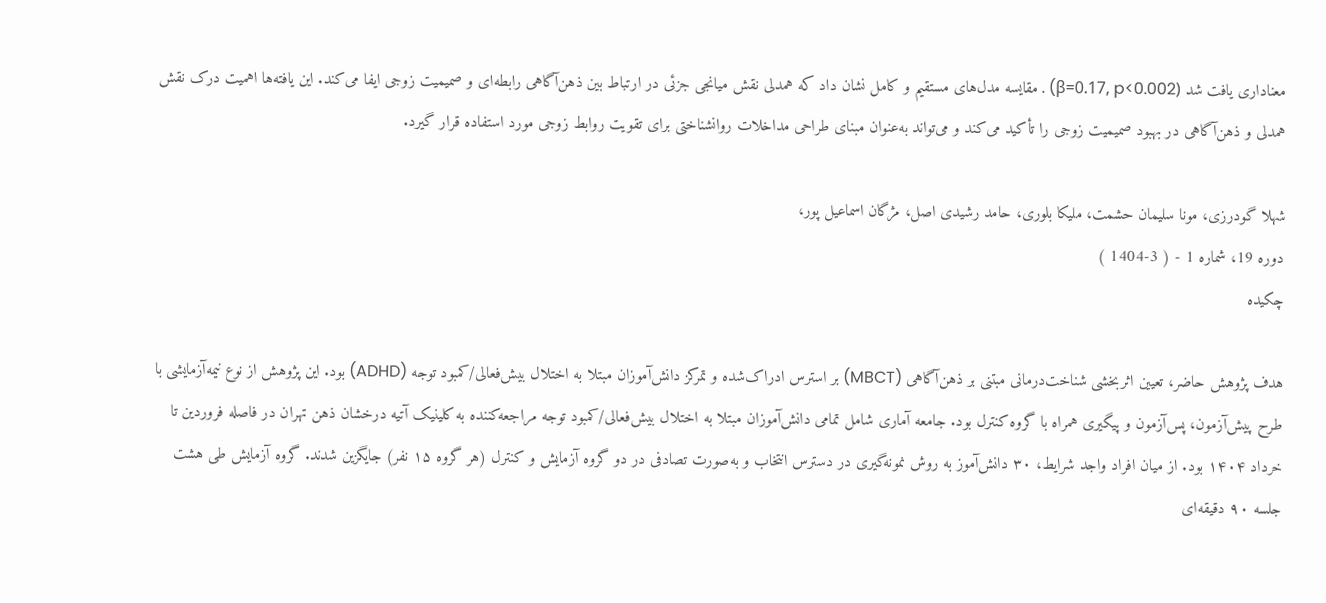معناداری یافت شد (β=0.17, p<0.002) . مقایسه مدل‌های مستقیم و کامل نشان داد که همدلی نقش میانجی جزئی در ارتباط بین ذهن‌آگاهی رابطه‌ای و صمیمیت زوجی ایفا می‌کند. این یافته‌ها اهمیت درک نقش همدلی و ذهن‌آگاهی در بهبود صمیمیت زوجی را تأکید می‌کند و می‌تواند به‌عنوان مبنای طراحی مداخلات روانشناختی برای تقویت روابط زوجی مورد استفاده قرار گیرد.

شهلا گودرزی، مونا سلیمان حشمت، ملیکا بلوری، حامد رشیدی اصل، مژگان اسماعیل پور،
دوره 19، شماره 1 - ( 3-1404 )
چکیده

هدف پژوهش حاضر، تعیین اثربخشی شناخت‌درمانی مبتنی بر ذهن‌آگاهی (MBCT) بر استرس ادراک‌شده و تمرکز دانش‌آموزان مبتلا به اختلال بیش‌فعالی/کمبود توجه (ADHD) بود. این پژوهش از نوع نیمه‌آزمایشی با طرح پیش‌آزمون، پس‌آزمون و پیگیری همراه با گروه کنترل بود. جامعه آماری شامل تمامی دانش‌آموزان مبتلا به اختلال بیش‌فعالی/کمبود توجه مراجعه‌کننده به کلینیک آتیه درخشان ذهن تهران در فاصله فروردین تا خرداد ۱۴۰۴ بود. از میان افراد واجد شرایط، ۳۰ دانش‌آموز به روش نمونه‌گیری در دسترس انتخاب و به‌صورت تصادفی در دو گروه آزمایش و کنترل (هر گروه ۱۵ نفر) جایگزین شدند. گروه آزمایش طی هشت جلسه ۹۰ دقیقه‌ای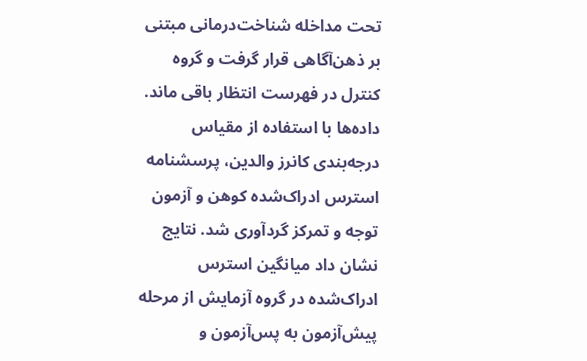تحت مداخله شناخت‌درمانی مبتنی بر ذهن‌آگاهی قرار گرفت و گروه کنترل در فهرست انتظار باقی ماند. داده‌ها با استفاده از مقیاس درجه‌بندی کانرز والدین، پرسشنامه استرس ادراک‌شده کوهن و آزمون توجه و تمرکز گردآوری شد. نتایج نشان داد میانگین استرس ادراک‌شده در گروه آزمایش از مرحله پیش‌آزمون به پس‌آزمون و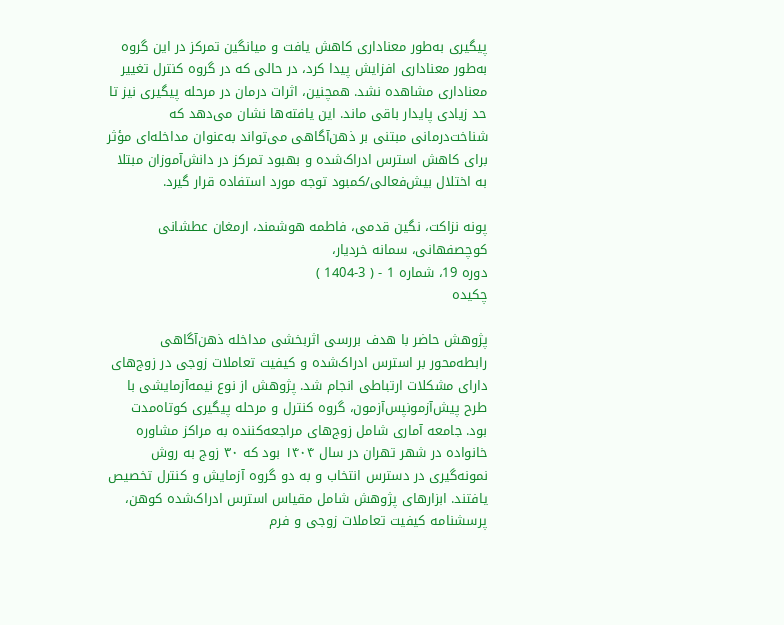پیگیری به‌طور معناداری کاهش یافت و میانگین تمرکز در این گروه به‌طور معناداری افزایش پیدا کرد، در حالی که در گروه کنترل تغییر معناداری مشاهده نشد. همچنین، اثرات درمان در مرحله پیگیری نیز تا حد زیادی پایدار باقی ماند. این یافته‌ها نشان می‌دهد که شناخت‌درمانی مبتنی بر ذهن‌آگاهی می‌تواند به‌عنوان مداخله‌ای مؤثر برای کاهش استرس ادراک‌شده و بهبود تمرکز در دانش‌آموزان مبتلا به اختلال بیش‌فعالی/کمبود توجه مورد استفاده قرار گیرد.

پونه نزاکت، نگین قدمی، فاطمه هوشمند، ارمغان عطشانی کوچصفهانی، سمانه خردیار،
دوره 19، شماره 1 - ( 3-1404 )
چکیده

پژوهش حاضر با هدف بررسی اثربخشی مداخله ذهن‌آگاهی رابطه‌محور بر استرس ادراک‌شده و کیفیت تعاملات زوجی در زوج‌های دارای مشکلات ارتباطی انجام شد. پژوهش از نوع نیمه‌آزمایشی با طرح پیش‌آزمونپس‌آزمون، گروه کنترل و مرحله پیگیری کوتاه‌مدت بود. جامعه آماری شامل زوج‌های مراجعه‌کننده به مراکز مشاوره خانواده در شهر تهران در سال ۱۴۰۴ بود که ۳۰ زوج به روش نمونه‌گیری در دسترس انتخاب و به دو گروه آزمایش و کنترل تخصیص یافتند. ابزارهای پژوهش شامل مقیاس استرس ادراک‌شده کوهن، پرسشنامه کیفیت تعاملات زوجی و فرم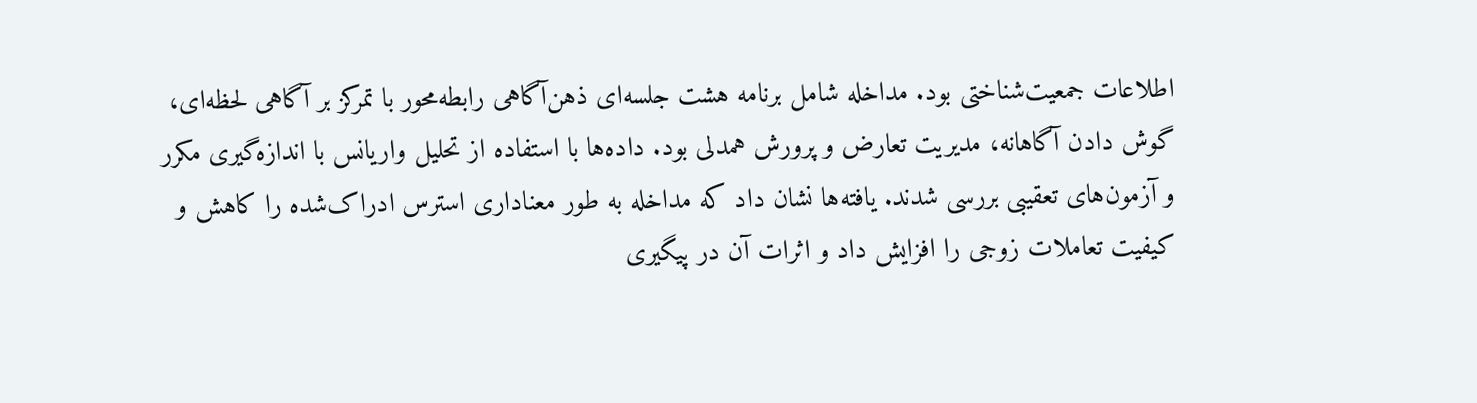اطلاعات جمعیت‌شناختی بود. مداخله شامل برنامه هشت جلسه‌ای ذهن‌آگاهی رابطه‌محور با تمرکز بر آگاهی لحظه‌ای، گوش دادن آگاهانه، مدیریت تعارض و پرورش همدلی بود. داده‌ها با استفاده از تحلیل واریانس با اندازه‌گیری مکرر و آزمون‌های تعقیبی بررسی شدند. یافته‌ها نشان داد که مداخله به طور معناداری استرس ادراک‌شده را کاهش و کیفیت تعاملات زوجی را افزایش داد و اثرات آن در پیگیری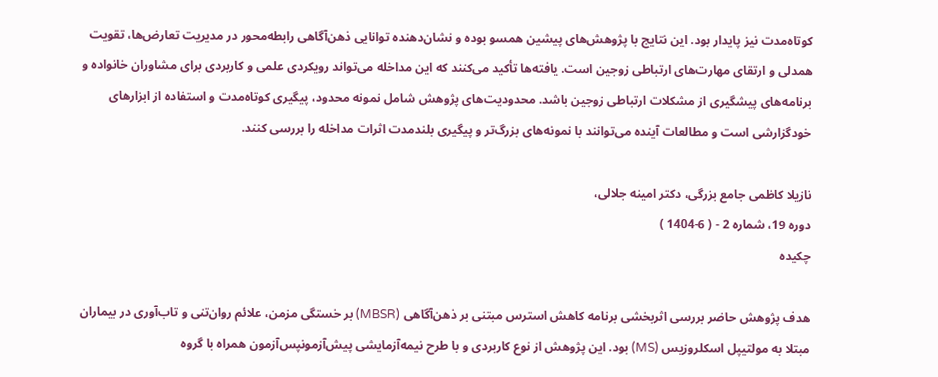کوتاه‌مدت نیز پایدار بود. این نتایج با پژوهش‌های پیشین همسو بوده و نشان‌دهنده توانایی ذهن‌آگاهی رابطه‌محور در مدیریت تعارض‌ها، تقویت همدلی و ارتقای مهارت‌های ارتباطی زوجین است. یافته‌ها تأکید می‌کنند که این مداخله می‌تواند رویکردی علمی و کاربردی برای مشاوران خانواده و برنامه‌های پیشگیری از مشکلات ارتباطی زوجین باشد. محدودیت‌های پژوهش شامل نمونه محدود، پیگیری کوتاه‌مدت و استفاده از ابزارهای خودگزارشی است و مطالعات آینده می‌توانند با نمونه‌های بزرگ‌تر و پیگیری بلندمدت اثرات مداخله را بررسی کنند.

نازیلا کاظمی جامع بزرگی، دکتر امینه جلالی،
دوره 19، شماره 2 - ( 6-1404 )
چکیده

هدف پژوهش حاضر بررسی اثربخشی برنامه کاهش استرس مبتنی بر ذهن‌آگاهی (MBSR) بر خستگی مزمن، علائم روان‌تنی و تاب‌آوری در بیماران مبتلا به مولتیپل اسکلروزیس (MS) بود. این پژوهش از نوع کاربردی و با طرح نیمه‌آزمایشی پیش‌آزمونپس‌آزمون همراه با گروه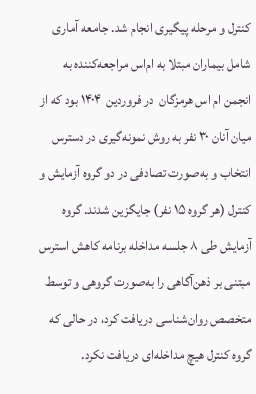کنترل و مرحله پیگیری انجام شد. جامعه آماری شامل بیماران مبتلا به ام‌اس مراجعه‌کننده به انجمن ام اس هرمزگان  در فروردین  ۱۴۰۴ بود که از میان آنان ۳۰ نفر به روش نمونه‌گیری در دسترس انتخاب و به‌صورت تصادفی در دو گروه آزمایش و کنترل (هر گروه ۱۵ نفر) جایگزین شدند. گروه آزمایش طی ۸ جلسه مداخله برنامه کاهش استرس مبتنی بر ذهن‌آگاهی را به‌صورت گروهی و توسط متخصص روان‌شناسی دریافت کرد، در حالی که گروه کنترل هیچ مداخله‌ای دریافت نکرد.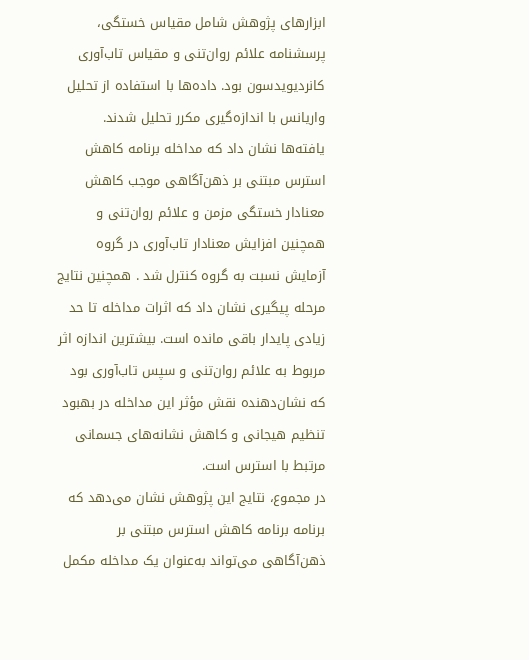ابزارهای پژوهش شامل مقیاس خستگی، پرسشنامه علائم روان‌تنی و مقیاس تاب‌آوری کانردیویدسون بود. داده‌ها با استفاده از تحلیل واریانس با اندازه‌گیری مکرر تحلیل شدند.
یافته‌ها نشان داد که مداخله برنامه کاهش استرس مبتنی بر ذهن‌آگاهی موجب کاهش معنادار خستگی مزمن و علائم روان‌تنی و همچنین افزایش معنادار تاب‌آوری در گروه آزمایش نسبت به گروه کنترل شد . همچنین نتایج مرحله پیگیری نشان داد که اثرات مداخله تا حد زیادی پایدار باقی مانده است. بیشترین اندازه اثر مربوط به علائم روان‌تنی و سپس تاب‌آوری بود که نشان‌دهنده نقش مؤثر این مداخله در بهبود تنظیم هیجانی و کاهش نشانه‌های جسمانی مرتبط با استرس است.
در مجموع، نتایج این پژوهش نشان می‌دهد که برنامه برنامه کاهش استرس مبتنی بر ذهن‌آگاهی می‌تواند به‌عنوان یک مداخله مکمل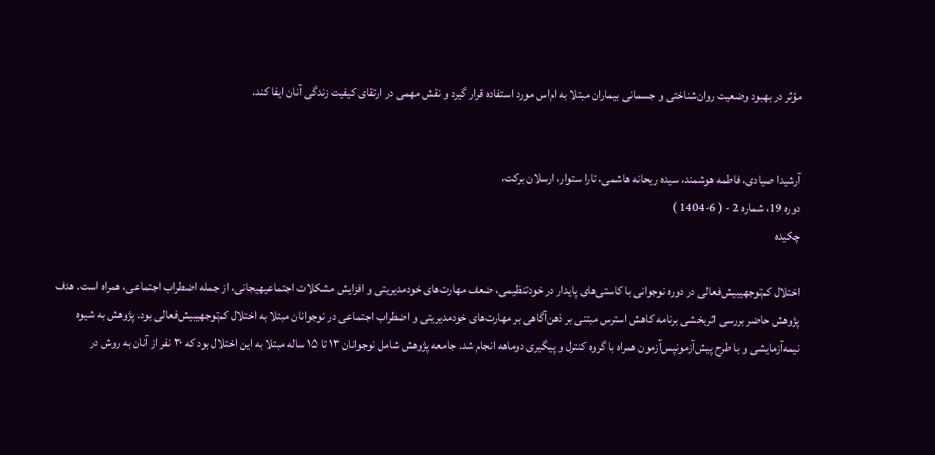مؤثر در بهبود وضعیت روان‌شناختی و جسمانی بیماران مبتلا به ام‌اس مورد استفاده قرار گیرد و نقش مهمی در ارتقای کیفیت زندگی آنان ایفا کند.


آرشیدا صیادی، فاطمه هوشمند، سیده ریحانه هاشمی، تارا ستوار، ارسلان برکت،
دوره 19، شماره 2 - ( 6-1404 )
چکیده

اختلال کم‌توجهیبیش‌فعالی در دوره نوجوانی با کاستی‌های پایدار در خودتنظیمی، ضعف مهارت‌های خودمدیریتی و افزایش مشکلات اجتماعیهیجانی، از جمله اضطراب اجتماعی، همراه است. هدف پژوهش حاضر بررسی اثربخشی برنامه کاهش استرس مبتنی بر ذهن‌آگاهی بر مهارت‌های خودمدیریتی و اضطراب اجتماعی در نوجوانان مبتلا به اختلال کم‌توجهیبیش‌فعالی بود. پژوهش به شیوه نیمه‌آزمایشی و با طرح پیش‌آزمونپس‌آزمون همراه با گروه کنترل و پیگیری دوماهه انجام شد. جامعه پژوهش شامل نوجوانان ۱۳ تا ۱۵ ساله مبتلا به این اختلال بود که ۳۰ نفر از آنان به روش در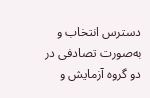دسترس انتخاب و به‌صورت تصادفی در دو گروه آزمایش و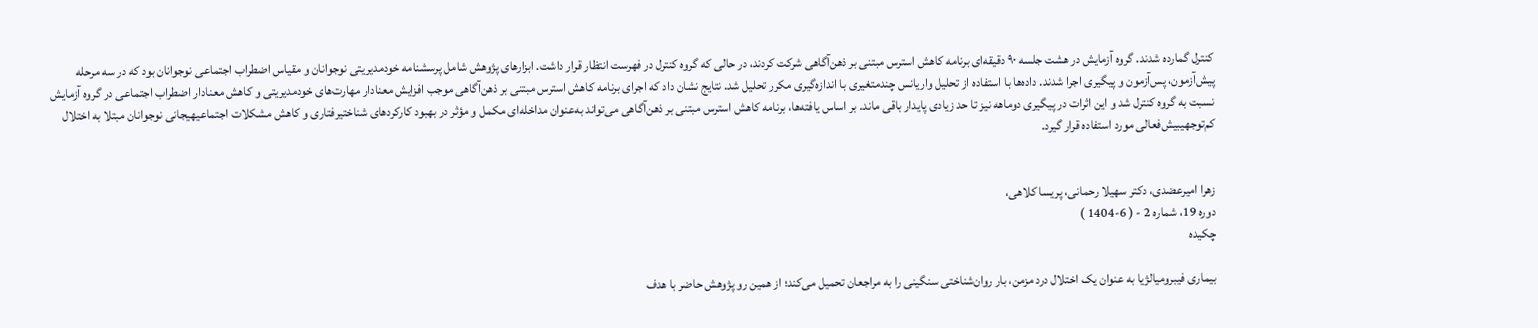کنترل گمارده شدند. گروه آزمایش در هشت جلسه ۹۰ دقیقه‌ای برنامه کاهش استرس مبتنی بر ذهن‌آگاهی شرکت کردند، در حالی که گروه کنترل در فهرست انتظار قرار داشت. ابزارهای پژوهش شامل پرسشنامه خودمدیریتی نوجوانان و مقیاس اضطراب اجتماعی نوجوانان بود که در سه مرحله پیش‌آزمون، پس‌آزمون و پیگیری اجرا شدند. داده‌ها با استفاده از تحلیل واریانس چندمتغیری با اندازه‌گیری مکرر تحلیل شد. نتایج نشان داد که اجرای برنامه کاهش استرس مبتنی بر ذهن‌آگاهی موجب افزایش معنادار مهارت‌های خودمدیریتی و کاهش معنادار اضطراب اجتماعی در گروه آزمایش نسبت به گروه کنترل شد و این اثرات در پیگیری دوماهه نیز تا حد زیادی پایدار باقی ماند. بر اساس یافته‌ها، برنامه کاهش استرس مبتنی بر ذهن‌آگاهی می‌تواند به‌عنوان مداخله‌ای مکمل و مؤثر در بهبود کارکردهای شناختیرفتاری و کاهش مشکلات اجتماعیهیجانی نوجوانان مبتلا به اختلال کم‌توجهیبیش‌فعالی مورد استفاده قرار گیرد.


زهرا امیرعضدی، دکتر سهیلا رحمانی، پریسا کلاهی،
دوره 19، شماره 2 - ( 6-1404 )
چکیده

بیماری فیبرومیالژیا به عنوان یک اختلال درد مزمن، بار روان‌شناختی سنگینی را به مراجعان تحمیل می‌کند؛ از همین رو پژوهش حاضر با هدف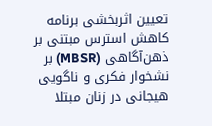تعیین اثربخشی برنامه کاهش استرس مبتنی بر ذهن‌آگاهی (MBSR) بر نشخوار فکری و ناگویی هیجانی در زنان مبتلا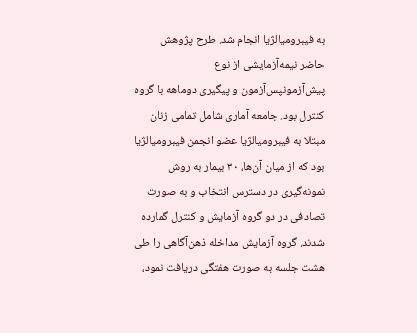به فیبرومیالژیا انجام شد. طرح پژوهش حاضر نیمه‌آزمایشی از نوع پیش‌آزمونپس‌آزمون و پیگیری دوماهه با گروه کنترل بود. جامعه آماری شامل تمامی زنان مبتلا به فیبرومیالژیا عضو انجمن فیبرومیالژیا بود که از میان آن‌ها، ۳۰ بیمار به روش نمونه‌گیری در دسترس انتخاب و به صورت تصادفی در دو گروه آزمایش و کنترل گمارده شدند. گروه آزمایش مداخله ذهن‌آگاهی را طی هشت جلسه به صورت هفتگی دریافت نمود،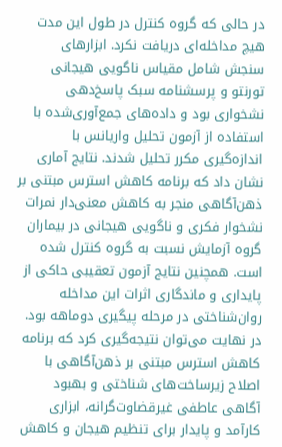در حالی که گروه کنترل در طول این مدت هیچ مداخله‌ای دریافت نکرد. ابزارهای سنجش شامل مقیاس ناگویی هیجانی تورنتو و پرسشنامه سبک پاسخ‌دهی نشخواری بود و داده‌های جمع‌آوری‌شده با استفاده از آزمون تحلیل واریانس با اندازه‌گیری مکرر تحلیل شدند. نتایج آماری نشان داد که برنامه کاهش استرس مبتنی بر ذهن‌آگاهی منجر به کاهش معنی‌دار نمرات نشخوار فکری و ناگویی هیجانی در بیماران گروه آزمایش نسبت به گروه کنترل شده است. همچنین نتایج آزمون تعقیبی حاکی از پایداری و ماندگاری اثرات این مداخله روان‌شناختی در مرحله پیگیری دوماهه بود. در نهایت می‌توان نتیجه‌گیری کرد که برنامه کاهش استرس مبتنی بر ذهن‌آگاهی با اصلاح زیرساخت‌های شناختی و بهبود آگاهی عاطفی غیرقضاوت‌گرانه، ابزاری کارآمد و پایدار برای تنظیم هیجان و کاهش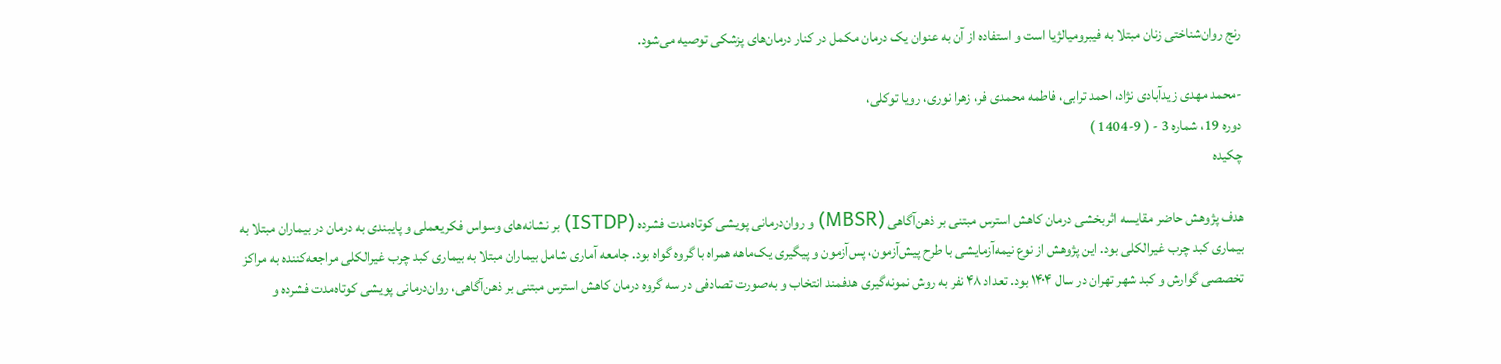رنج روان‌شناختی زنان مبتلا به فیبرومیالژیا است و استفاده از آن به عنوان یک درمان مکمل در کنار درمان‌های پزشکی توصیه می‌شود.

-محمد مهدی زیدآبادی نژاد، احمد ترابی، فاطمه محمدی فر، زهرا نوری، رویا توکلی،
دوره 19، شماره 3 - ( 9-1404 )
چکیده

هدف پژوهش حاضر مقایسه اثربخشی درمان کاهش استرس مبتنی بر ذهن‌آگاهی (MBSR) و روان‌درمانی پویشی کوتاه‌مدت فشرده (ISTDP) بر نشانه‌های وسواس فکریعملی و پایبندی به درمان در بیماران مبتلا به بیماری کبد چرب غیرالکلی بود. این پژوهش از نوع نیمه‌آزمایشی با طرح پیش‌آزمون، پس‌آزمون و پیگیری یک‌ماهه همراه با گروه گواه بود. جامعه آماری شامل بیماران مبتلا به بیماری کبد چرب غیرالکلی مراجعه‌کننده به مراکز تخصصی گوارش و کبد شهر تهران در سال ۱۴۰۴ بود. تعداد ۴۸ نفر به روش نمونه‌گیری هدفمند انتخاب و به‌صورت تصادفی در سه گروه درمان کاهش استرس مبتنی بر ذهن‌آگاهی، روان‌درمانی پویشی کوتاه‌مدت فشرده و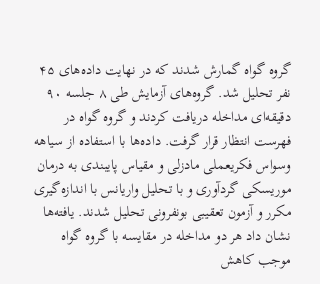گروه گواه گمارش شدند که در نهایت داده‌های ۴۵ نفر تحلیل شد. گروه‌های آزمایش طی ۸ جلسه ۹۰ دقیقه‌ای مداخله دریافت کردند و گروه گواه در فهرست انتظار قرار گرفت. داده‌ها با استفاده از سیاهه وسواس فکریعملی مادزلی و مقیاس پایبندی به درمان موریسکی گردآوری و با تحلیل واریانس با اندازه‌گیری مکرر و آزمون تعقیبی بونفرونی تحلیل شدند. یافته‌ها نشان داد هر دو مداخله در مقایسه با گروه گواه موجب کاهش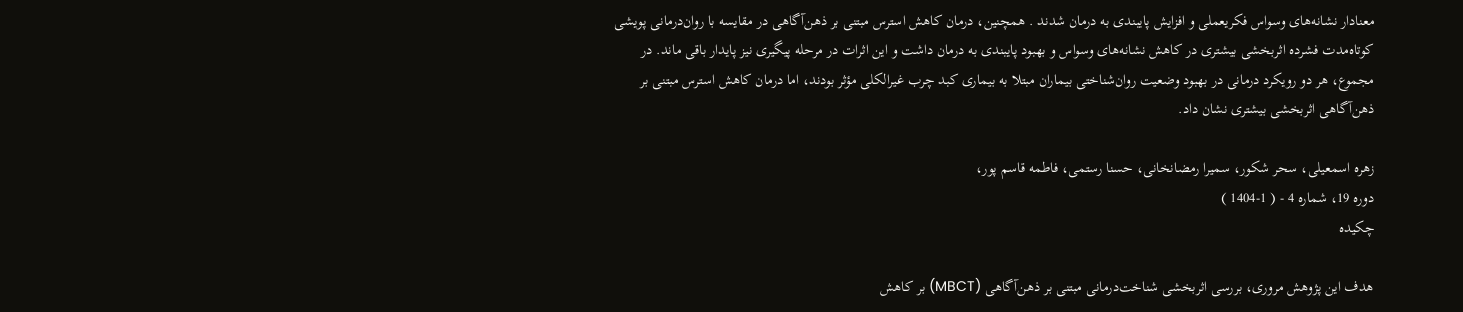معنادار نشانه‌های وسواس فکریعملی و افزایش پایبندی به درمان شدند . همچنین، درمان کاهش استرس مبتنی بر ذهن‌آگاهی در مقایسه با روان‌درمانی پویشی کوتاه‌مدت فشرده اثربخشی بیشتری در کاهش نشانه‌های وسواس و بهبود پایبندی به درمان داشت و این اثرات در مرحله پیگیری نیز پایدار باقی ماند. در مجموع، هر دو رویکرد درمانی در بهبود وضعیت روان‌شناختی بیماران مبتلا به بیماری کبد چرب غیرالکلی مؤثر بودند، اما درمان کاهش استرس مبتنی بر ذهن‌آگاهی اثربخشی بیشتری نشان داد.

زهره اسمعیلی، سحر شکور، سمیرا رمضانخانی، حسنا رستمی، فاطمه قاسم پور،
دوره 19، شماره 4 - ( 1-1404 )
چکیده

هدف این پژوهش مروری، بررسی اثربخشی شناخت‌درمانی مبتنی بر ذهن‌آگاهی (MBCT) بر کاهش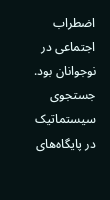اضطراب اجتماعی در نوجوانان بود. جستجوی سیستماتیک در پایگاه‌های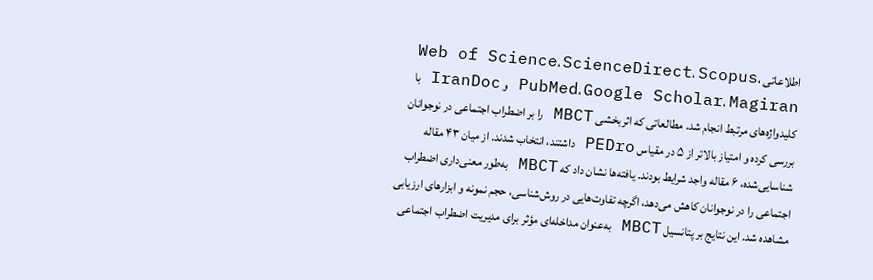اطلاعاتی Web of Science، ScienceDirect، Scopus، PubMed، Google Scholar، Magiran و IranDoc با کلیدواژه‌های مرتبط انجام شد. مطالعاتی که اثربخشی MBCT را بر اضطراب اجتماعی در نوجوانان بررسی کرده و امتیاز بالاتر از ۵ در مقیاس PEDro داشتند، انتخاب شدند. از میان ۴۳ مقاله شناسایی‌شده، ۶ مقاله واجد شرایط بودند. یافته‌ها نشان داد که MBCT به‌طور معنی‌داری اضطراب اجتماعی را در نوجوانان کاهش می‌دهد، اگرچه تفاوت‌هایی در روش‌شناسی، حجم نمونه و ابزارهای ارزیابی مشاهده شد. این نتایج بر پتانسیل MBCT به‌عنوان مداخله‌ای مؤثر برای مدیریت اضطراب اجتماعی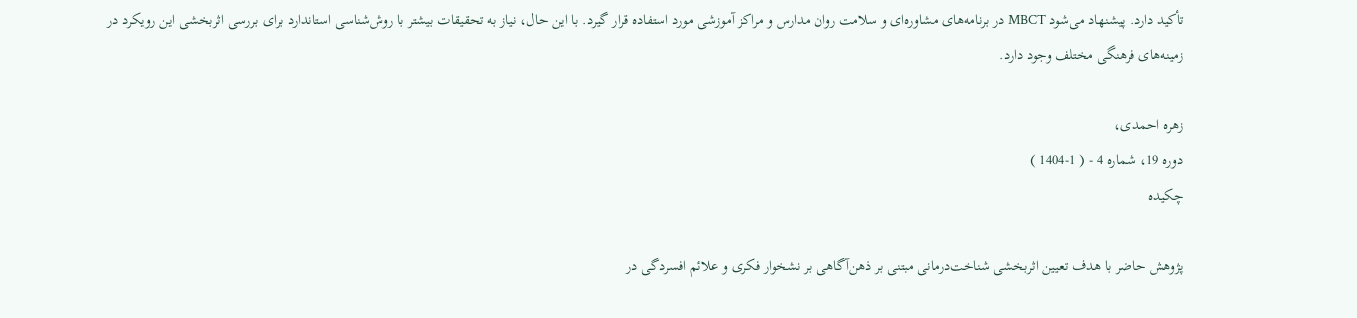تأکید دارد. پیشنهاد می‌شود MBCT در برنامه‌های مشاوره‌ای و سلامت روان مدارس و مراکز آموزشی مورد استفاده قرار گیرد. با این حال، نیاز به تحقیقات بیشتر با روش‌شناسی استاندارد برای بررسی اثربخشی این رویکرد در زمینه‌های فرهنگی مختلف وجود دارد.

زهره احمدی،
دوره 19، شماره 4 - ( 1-1404 )
چکیده

پژوهش حاضر با هدف تعیین اثربخشی شناخت‌درمانی مبتنی بر ذهن‌آگاهی بر نشخوار فکری و علائم افسردگی در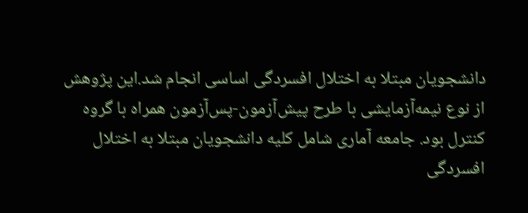دانشجویان مبتلا به اختلال افسردگی اساسی انجام شد.این پژوهش از نوع نیمه‌آزمایشی با طرح پیش‌آزمون-پس‌آزمون همراه با گروه کنترل بود. جامعه آماری شامل کلیه دانشجویان مبتلا به اختلال افسردگی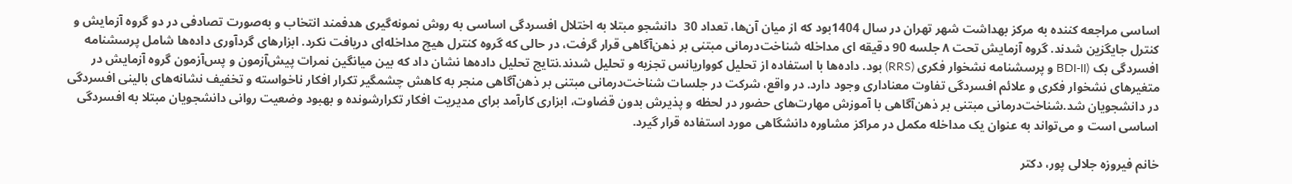اساسی مراجعه کننده به مرکز بهداشت شهر تهران در سال 1404بود که از میان آن‌ها، تعداد 30  دانشجو مبتلا به اختلال افسردگی اساسی به روش نمونه‌گیری هدفمند انتخاب و به‌صورت تصادفی در دو گروه آزمایش و کنترل جایگزین شدند. گروه آزمایش تحت ۸ جلسه 90 دقیقه ای مداخله شناخت‌درمانی مبتنی بر ذهن‌آگاهی قرار گرفت، در حالی که گروه کنترل هیچ مداخله‌ای دریافت نکرد. ابزارهای گردآوری داده‌ها شامل پرسشنامه افسردگی بک (BDI-II و پرسشنامه نشخوار فکری (RRS) بود. داده‌ها با استفاده از تحلیل کوواریانس تجزیه و تحلیل شدند.نتایج تحلیل داده‌ها نشان داد که بین میانگین نمرات پیش‌آزمون و پس‌آزمون گروه آزمایش در متغیرهای نشخوار فکری و علائم افسردگی تفاوت معناداری وجود دارد. در واقع، شرکت در جلسات شناخت‌درمانی مبتنی بر ذهن‌آگاهی منجر به کاهش چشمگیر تکرار افکار ناخواسته و تخفیف نشانه‌های بالینی افسردگی در دانشجویان شد.شناخت‌درمانی مبتنی بر ذهن‌آگاهی با آموزش مهارت‌های حضور در لحظه و پذیرش بدون قضاوت، ابزاری کارآمد برای مدیریت افکار تکرارشونده و بهبود وضعیت روانی دانشجویان مبتلا به افسردگی اساسی است و می‌تواند به عنوان یک مداخله مکمل در مراکز مشاوره دانشگاهی مورد استفاده قرار گیرد.

خانم فیروزه جلالی پور، دکتر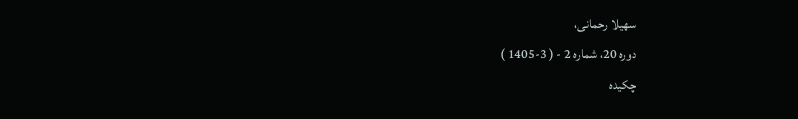سهیلا رحمانی،
دوره 20، شماره 2 - ( 3-1405 )
چکیده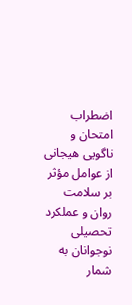اضطراب امتحان و ناگویی هیجانی از عوامل مؤثر بر سلامت روان و عملکرد تحصیلی نوجوانان به شمار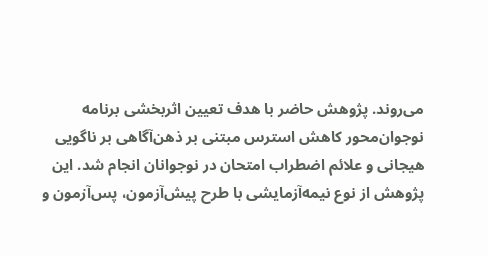می‌روند. پژوهش حاضر با هدف تعیین اثربخشی برنامه نوجوان‌محور کاهش استرس مبتنی بر ذهن‌آگاهی بر ناگویی هیجانی و علائم اضطراب امتحان در نوجوانان انجام شد. این پژوهش از نوع نیمه‌آزمایشی با طرح پیش‌آزمون، پس‌آزمون و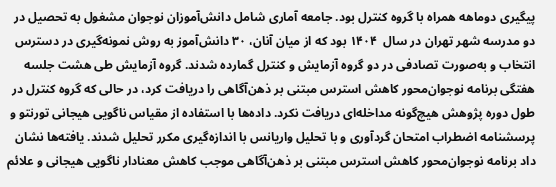پیگیری دوماهه همراه با گروه کنترل بود. جامعه آماری شامل دانش‌آموزان نوجوان مشغول به تحصیل در دو مدرسه شهر تهران در سال  ۱۴۰۴ بود که از میان آنان، ۳۰ دانش‌آموز به روش نمونه‌گیری در دسترس انتخاب و به‌صورت تصادفی در دو گروه آزمایش و کنترل گمارده شدند. گروه آزمایش طی هشت جلسه هفتگی برنامه نوجوان‌محور کاهش استرس مبتنی بر ذهن‌آگاهی را دریافت کرد، در حالی که گروه کنترل در طول دوره پژوهش هیچ‌گونه مداخله‌ای دریافت نکرد. داده‌ها با استفاده از مقیاس ناگویی هیجانی تورنتو و پرسشنامه اضطراب امتحان گردآوری و با تحلیل واریانس با اندازه‌گیری مکرر تحلیل شدند. یافته‌ها نشان داد برنامه نوجوان‌محور کاهش استرس مبتنی بر ذهن‌آگاهی موجب کاهش معنادار ناگویی هیجانی و علائم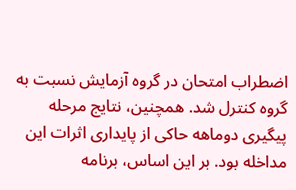اضطراب امتحان در گروه آزمایش نسبت به گروه کنترل شد. همچنین، نتایج مرحله پیگیری دوماهه حاکی از پایداری اثرات این مداخله بود. بر این اساس، برنامه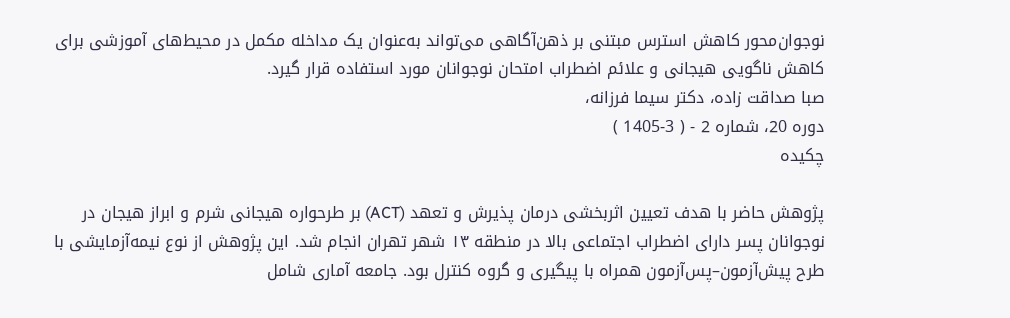نوجوان‌محور کاهش استرس مبتنی بر ذهن‌آگاهی می‌تواند به‌عنوان یک مداخله مکمل در محیط‌های آموزشی برای کاهش ناگویی هیجانی و علائم اضطراب امتحان نوجوانان مورد استفاده قرار گیرد.
صبا صداقت زاده، دکتر سیما فرزانه،
دوره 20، شماره 2 - ( 3-1405 )
چکیده

پژوهش حاضر با هدف تعیین اثربخشی درمان پذیرش و تعهد (ACT) بر طرحواره هیجانی شرم و ابراز هیجان در نوجوانان پسر دارای اضطراب اجتماعی بالا در منطقه ۱۳ شهر تهران انجام شد. این پژوهش از نوع نیمه‌آزمایشی با طرح پیش‌آزمون–پس‌آزمون همراه با پیگیری و گروه کنترل بود. جامعه آماری شامل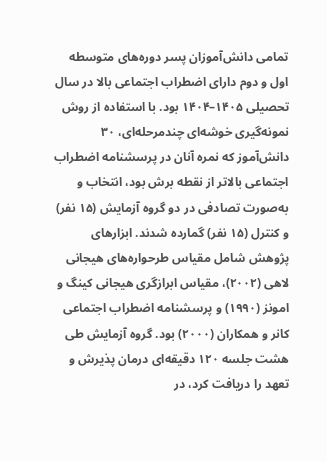تمامی دانش‌آموزان پسر دوره‌های متوسطه اول و دوم دارای اضطراب اجتماعی بالا در سال تحصیلی ۱۴۰۵–۱۴۰۴ بود. با استفاده از روش نمونه‌گیری خوشه‌ای چندمرحله‌ای، ۳۰ دانش‌آموز که نمره آنان در پرسشنامه اضطراب اجتماعی بالاتر از نقطه برش بود، انتخاب و به‌صورت تصادفی در دو گروه آزمایش (۱۵ نفر) و کنترل (۱۵ نفر) گمارده شدند. ابزارهای پژوهش شامل مقیاس طرحواره‌های هیجانی لاهی (۲۰۰۲)، مقیاس ابرازگری هیجانی کینگ و امونز (۱۹۹۰) و پرسشنامه اضطراب اجتماعی کانر و همکاران (۲۰۰۰) بود. گروه آزمایش طی هشت جلسه ۱۲۰ دقیقه‌ای درمان پذیرش و تعهد را دریافت کرد، در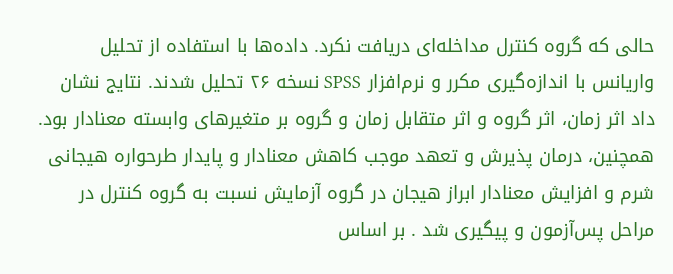حالی که گروه کنترل مداخله‌ای دریافت نکرد. داده‌ها با استفاده از تحلیل واریانس با اندازه‌گیری مکرر و نرم‌افزار SPSS نسخه ۲۶ تحلیل شدند. نتایج نشان داد اثر زمان، اثر گروه و اثر متقابل زمان و گروه بر متغیرهای وابسته معنادار بود. همچنین، درمان پذیرش و تعهد موجب کاهش معنادار و پایدار طرحواره هیجانی شرم و افزایش معنادار ابراز هیجان در گروه آزمایش نسبت به گروه کنترل در مراحل پس‌آزمون و پیگیری شد . بر اساس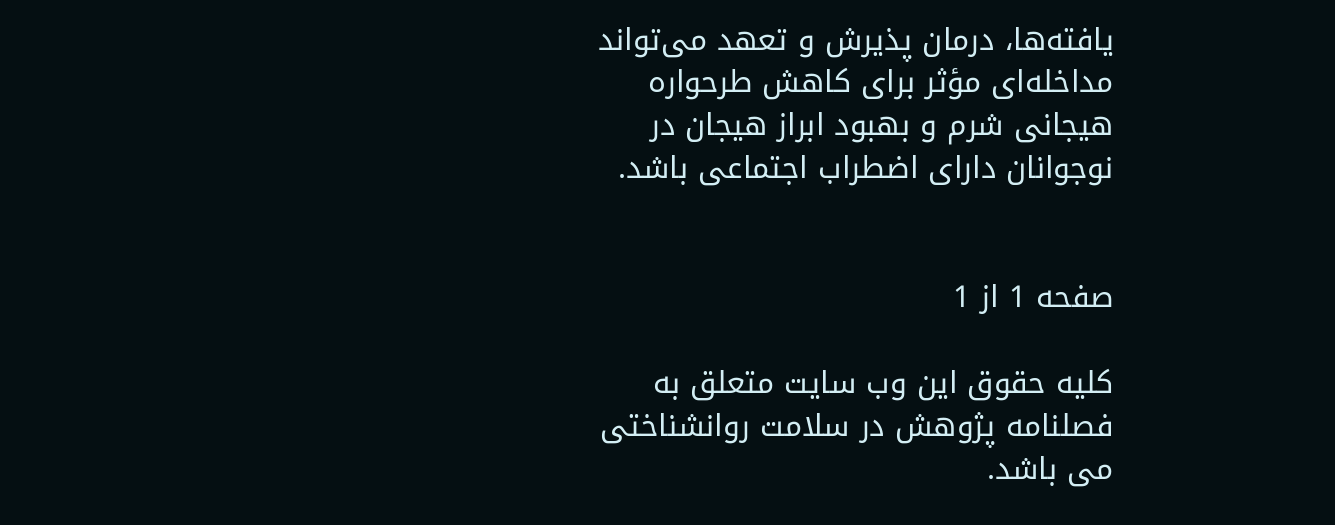یافته‌ها، درمان پذیرش و تعهد می‌تواند مداخله‌ای مؤثر برای کاهش طرحواره هیجانی شرم و بهبود ابراز هیجان در نوجوانان دارای اضطراب اجتماعی باشد.


صفحه 1 از 1

کلیه حقوق این وب سایت متعلق به فصلنامه پژوهش در سلامت روانشناختی می باشد.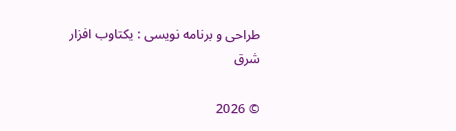طراحی و برنامه نویسی : یکتاوب افزار شرق

© 2026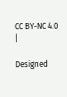CC BY-NC 4.0 |

Designed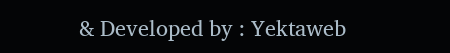& Developed by : Yektaweb